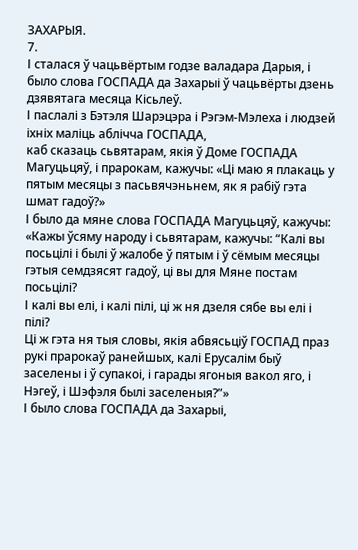ЗАХАРЫЯ.
7.
І сталася ў чацьвёртым годзе валадара Дарыя, і было слова ГОСПАДА да Захарыі ў чацьвёрты дзень дзявятага месяца Кісьлеў.
І паслалі з Бэтэля Шарэцэра і Рэгэм-Мэлеха і людзей іхніх маліць аблічча ГОСПАДА,
каб сказаць сьвятарам, якія ў Доме ГОСПАДА Магуцьцяў, і прарокам, кажучы: «Ці маю я плакаць у пятым месяцы з пасьвячэньнем, як я рабіў гэта шмат гадоў?»
І было да мяне слова ГОСПАДА Магуцьцяў, кажучы:
«Кажы ўсяму народу і сьвятарам, кажучы: “Калі вы посьцілі і былі ў жалобе ў пятым і ў сёмым месяцы гэтыя семдзясят гадоў, ці вы для Мяне постам посьцілі?
І калі вы елі, і калі пілі, ці ж ня дзеля сябе вы елі і пілі?
Ці ж гэта ня тыя словы, якія абвясьціў ГОСПАД праз рукі прарокаў ранейшых, калі Ерусалім быў заселены і ў супакоі, і гарады ягоныя вакол яго, і Нэгеў, і Шэфэля былі заселеныя?”»
І было слова ГОСПАДА да Захарыі,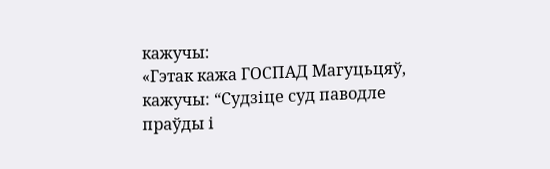кажучы:
«Гэтак кажа ГОСПАД Магуцьцяў, кажучы: “Судзіце суд паводле праўды і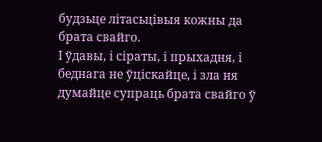будзьце літасьцівыя кожны да брата свайго.
І ўдавы, і сіраты, і прыхадня, і беднага не ўціскайце, і зла ня думайце супраць брата свайго ў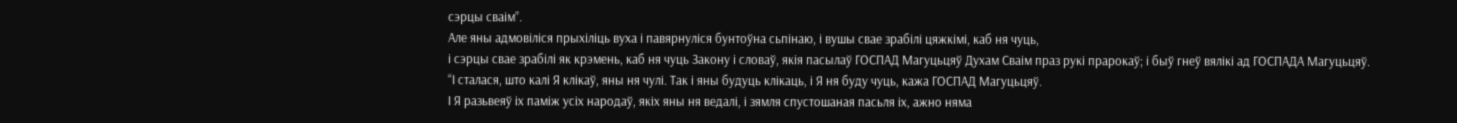сэрцы сваім”.
Але яны адмовіліся прыхіліць вуха і павярнуліся бунтоўна сьпінаю, і вушы свае зрабілі цяжкімі, каб ня чуць,
і сэрцы свае зрабілі як крэмень, каб ня чуць Закону і словаў, якія пасылаў ГОСПАД Магуцьцяў Духам Сваім праз рукі прарокаў; і быў гнеў вялікі ад ГОСПАДА Магуцьцяў.
“І сталася, што калі Я клікаў, яны ня чулі. Так і яны будуць клікаць, і Я ня буду чуць, кажа ГОСПАД Магуцьцяў.
І Я разьвеяў іх паміж усіх народаў, якіх яны ня ведалі, і зямля спустошаная пасьля іх, ажно няма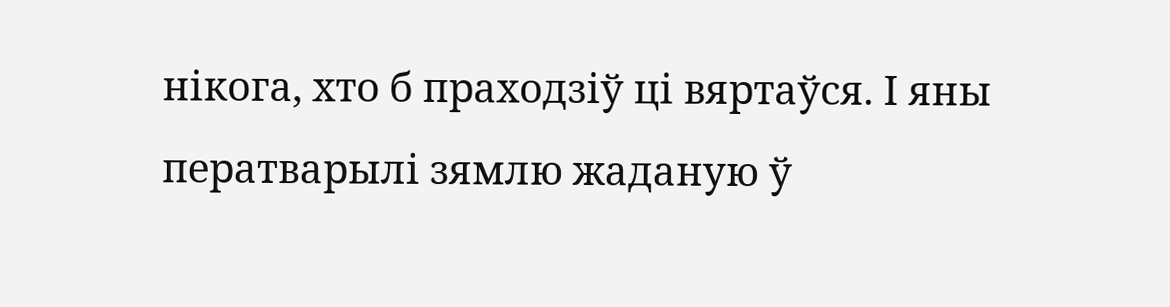нікога, хто б праходзіў ці вяртаўся. І яны ператварылі зямлю жаданую ў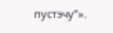пустэчу”».